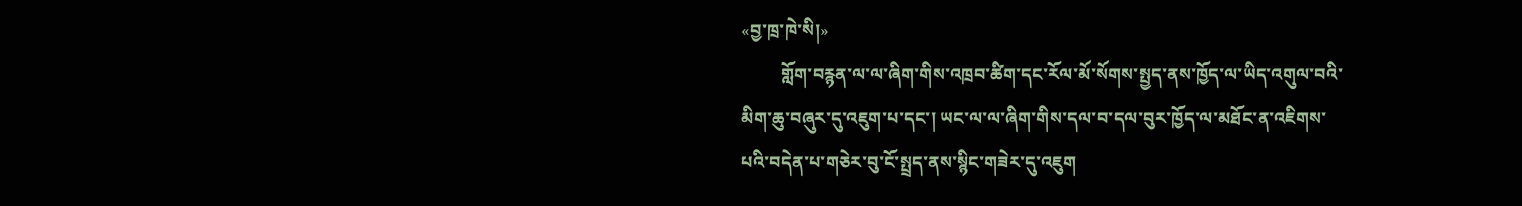«བྱ་ཁྲ་ཁེ་སི།»
         གློག་བརྙན་ལ་ལ་ཞིག་གིས་འཁྲབ་ཚིག་དང་རོལ་མོ་སོགས་སྤྱད་ནས་ཁྱོད་ལ་ཡིད་འགུལ་བའི་མིག་ཆུ་བཞུར་དུ་འཇུག་པ་དང་། ཡང་ལ་ལ་ཞིག་གིས་དལ་བ་དལ་བུར་ཁྱོད་ལ་མཐོང་ན་འཇིགས་པའི་བདེན་པ་གཅེར་བུ་ངོ་སྤྲད་ནས་སྙིང་གཟེར་དུ་འཇུག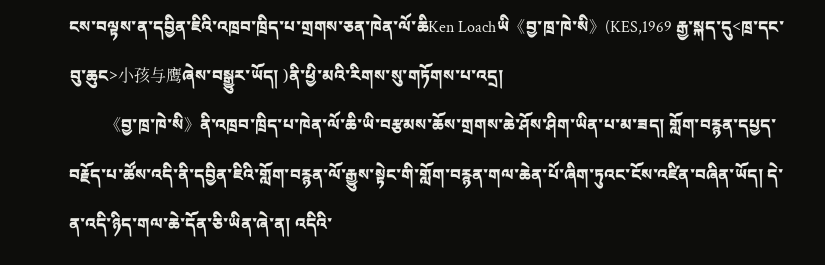ངས་བལྟས་ན་དབྱིན་ཇིའི་འཁྲབ་ཁྲིད་པ་གྲགས་ཅན་ཁེན་ལོ་ཆིKen Loachཡི《བྱ་ཁྲ་ཁེ་སི》(KES,1969 རྒྱ་སྐད་དུ<ཁྲ་དང་བུ་ཆུང>小孩与鹰ཞེས་བསྒྱུར་ཡོད། )ནི་ཕྱི་མའི་རིགས་སུ་གཏོགས་པ་འདྲ།
         《བྱ་ཁྲ་ཁེ་སི》ནི་འཁྲབ་ཁྲིད་པ་ཁེན་ལོ་ཆི་ཡི་བརྩམས་ཆོས་གྲགས་ཆེ་ཤོས་ཤིག་ཡིན་པ་མ་ཟད། གློག་བརྙན་དཔྱད་བརྗོད་པ་ཚོས་འདི་ནི་དབྱིན་ཇིའི་གློག་བརྙན་ལོ་རྒྱུས་སྟེང་གི་གློག་བརྙན་གལ་ཆེན་པོ་ཞིག་ཏུའང་ངོས་འཛིན་བཞིན་ཡོད། དེ་ན་འདི་ཉིད་གལ་ཆེ་དོན་ཅི་ཡིན་ཞེ་ན། འདིའི་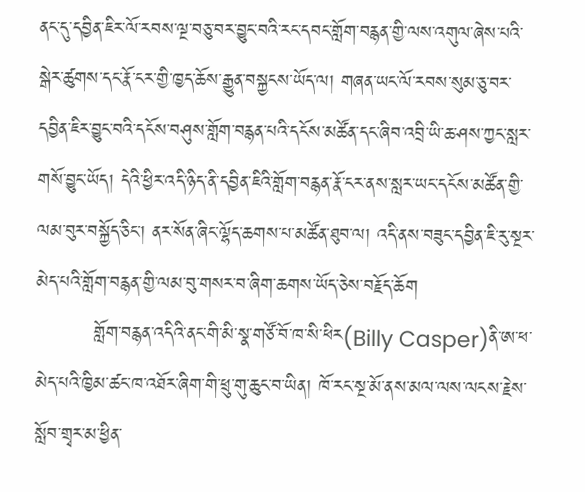ནང་དུ་དབྱིན་ཇིར་ལོ་རབས་ལྔ་བཅུ་བར་བྱུང་བའི་རང་དབང་གློག་བརྙན་གྱི་ལས་འགུལ་ཞེས་པའི་སྒེར་ཚུགས་དང་རྣོ་ངར་གྱི་ཁྱད་ཆོས་རྒྱུན་བསྐྱངས་ཡོད་ལ། གཞན་ཡང་ལོ་རབས་སུམ་ཅུ་བར་དབྱིན་ཇིར་བྱུང་བའི་དངོས་བཤུས་གློག་བརྙན་པའི་དངོས་མཚོན་དང་ཞིབ་འབྲི་ཡི་ཆ་ཤས་ཀྱང་སླར་གསོ་བྱུང་ཡོད། དེའི་ཕྱིར་འདི་ཉིད་ནི་དབྱིན་ཇིའི་གློག་བརྙན་རྣོ་ངར་ནས་སླར་ཡང་དངོས་མཚོན་གྱི་ལམ་བུར་བསྐྱོད་ཅིང་། ནར་སོན་ཞིང་ལྷོད་ཆགས་པ་མཚོན་ཐུབ་ལ། འདི་ནས་བཟུང་དབྱིན་ཇི་རུ་སྔར་མེད་པའི་གློག་བརྙན་གྱི་ལམ་བུ་གསར་བ་ཞིག་ཆགས་ཡོད་ཅེས་བརྗོད་ཆོག
         གློག་བརྙན་འདིའི་ནང་གི་མི་སྣ་གཙོ་བོ་ཁ་སི་ཕིར(Billy Casper)ནི་ཨ་ཕ་མེད་པའི་ཁྱིམ་ཚང་ཁ་འཐོར་ཞིག་གི་ཕྲུ་གུ་ཆུང་བ་ཡིན། ཁོ་རང་སྔ་མོ་ནས་མལ་ལས་ལངས་རྗེས་སློབ་གྲྭར་མ་ཕྱིན་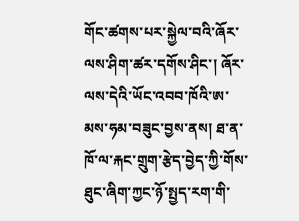གོང་ཚགས་པར་སྐྱེལ་བའི་ཞོར་ལས་ཤིག་ཚར་དགོས་ཤིང་། ཞོར་ལས་དེའི་ཡོང་འབབ་ཁོའི་ཨ་མས་ཧམ་བཟུང་བྱས་ནས། ཐ་ན་ཁོ་ལ་རྐང་གྲུག་རྩེད་བྱེད་ཀྱི་གོས་ཐུང་ཞིག་ཀྱང་ཉོ་སྤྱད་རག་གི་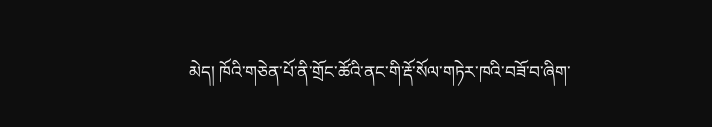མེད། ཁོའི་གཅེན་པོ་ནི་གྲོང་ཚོའི་ནང་གི་རྡོ་སོལ་གཏེར་ཁའི་བཟོ་བ་ཞིག་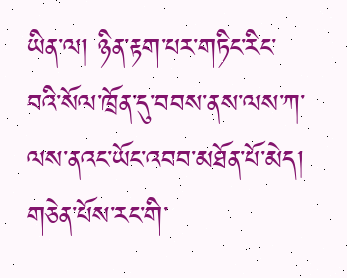ཡིན་ལ། ཉིན་རྟག་པར་གཏིང་རིང་བའི་སོལ་ཁྲོན་དུ་བབས་ནས་ལས་ཀ་ལས་ནའང་ཡོང་འབབ་མཐོན་པོ་མེད། གཅེན་པོས་རང་གི་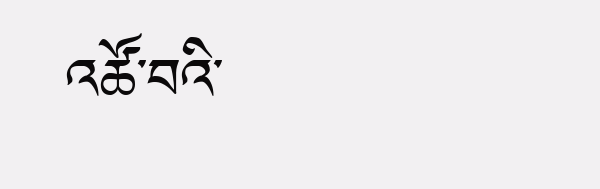འཚོ་བའི་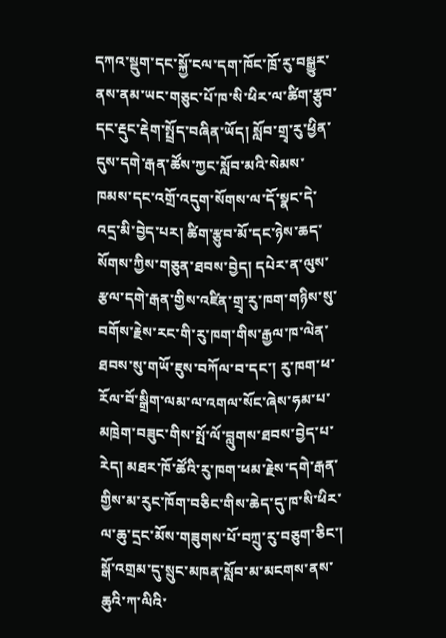དཀའ་སྡུག་དང་སྐྱོ་ངལ་དག་ཁོང་ཁྲོ་རུ་བསྒྱུར་ནས་ནམ་ཡང་གཅུང་པོ་ཁ་སི་ཕིར་ལ་ཚིག་རྩུབ་དང་རྡུང་རྡེག་སྤྲོད་བཞིན་ཡོད། སློབ་གྲྭ་རུ་ཕྱིན་དུས་དགེ་རྒན་ཚོས་ཀྱང་སློབ་མའི་སེམས་ཁམས་དང་འགྲོ་འདུག་སོགས་ལ་དོ་སྣང་དེ་འདྲ་མི་བྱེད་པར། ཚིག་རྩུབ་མོ་དང་ཉེས་ཆད་སོགས་ཀྱིས་གཅུན་ཐབས་བྱེད། དཔེར་ན་ལུས་རྩལ་དགེ་རྒན་གྱིས་འཛིན་གྲྭ་རུ་ཁག་གཉིས་སུ་བགོས་རྗེས་རང་གི་རུ་ཁག་གིས་རྒྱལ་ཁ་ལེན་ཐབས་སུ་གཡོ་ཇུས་བཀོལ་བ་དང་། རུ་ཁག་ཕ་རོལ་བོ་སྒྲིག་ལམ་ལ་འགལ་སོང་ཞེས་ཧམ་པ་མཁྲེག་བཟུང་གིས་སྤོ་ལོ་བླུགས་ཐབས་བྱེད་པ་རེད། མཐར་ཁོ་ཚོའི་རུ་ཁག་ཕམ་རྗེས་དགེ་རྒན་གྱིས་མ་རུང་ཁོག་བཅིང་གིས་ཆེད་དུ་ཁ་སི་ཕིར་ལ་ཆུ་དྲང་མོས་གཟུགས་པོ་བཀྲུ་རུ་བཅུག་ཅིང་། སྒོ་འགྲམ་དུ་སྲུང་མཁན་སློབ་མ་མངགས་ནས་ཆུའི་ཀ་ལིའི་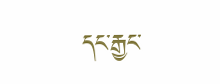དང་རྒྱང་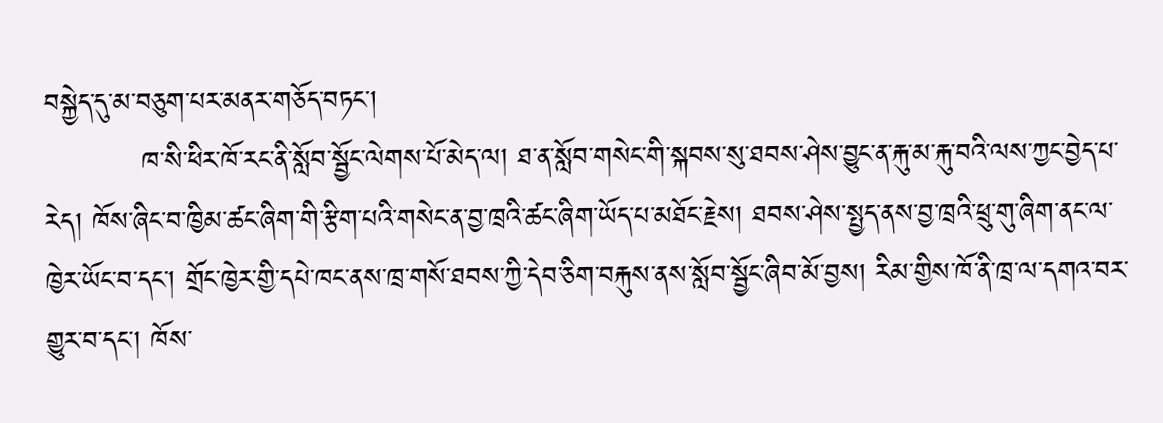བསྐྱེད་དུ་མ་བཅུག་པར་མནར་གཅོད་བཏང་།
          ཁ་སི་ཕིར་ཁོ་རང་ནི་སློབ་སྦྱོང་ལེགས་པོ་མེད་ལ། ཐ་ན་སློབ་གསེང་གི་སྐབས་སུ་ཐབས་ཤེས་བྱུང་ན་རྐུ་མ་རྐུ་བའི་ལས་ཀྱང་བྱེད་པ་རེད། ཁོས་ཞིང་བ་ཁྱིམ་ཚང་ཞིག་གི་རྩིག་པའི་གསེང་ན་བྱ་ཁྲའི་ཚང་ཞིག་ཡོད་པ་མཐོང་རྗེས། ཐབས་ཤེས་སྤྱད་ནས་བྱ་ཁྲའི་ཕྲུ་གུ་ཞིག་ནང་ལ་ཁྱེར་ཡོང་བ་དང་། གྲོང་ཁྱེར་གྱི་དཔེ་ཁང་ནས་ཁྲ་གསོ་ཐབས་ཀྱི་དེབ་ཅིག་བརྐུས་ནས་སློབ་སྦྱོང་ཞིབ་མོ་བྱས། རིམ་གྱིས་ཁོ་ནི་ཁྲ་ལ་དགའ་བར་གྱུར་བ་དང་། ཁོས་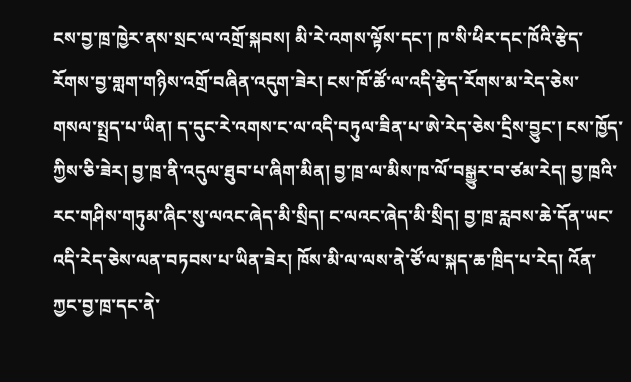ངས་བྱ་ཁྲ་ཁྱེར་ནས་སྲང་ལ་འགྲོ་སྐབས། མི་རེ་འགས་ལྟོས་དང་། ཁ་སི་ཕིར་དང་ཁོའི་རྩེད་རོགས་བྱ་གླག་གཉིས་འགྲོ་བཞིན་འདུག་ཟེར། ངས་ཁོ་ཚོ་ལ་འདི་རྩེད་རོགས་མ་རེད་ཅེས་གསལ་སྤྲད་པ་ཡིན། ད་དུང་རེ་འགས་ང་ལ་འདི་བཏུལ་ཟིན་པ་ཨེ་རེད་ཅེས་དྲིས་བྱུང་། ངས་ཁྱོད་ཀྱིས་ཅི་ཟེར། བྱ་ཁྲ་ནི་འདུལ་ཐུབ་པ་ཞིག་མིན། བྱ་ཁྲ་ལ་མིས་ཁ་ལོ་བསྒྱུར་བ་ཙམ་རེད། བྱ་ཁྲའི་རང་གཤིས་གཏུམ་ཞིང་སུ་ལའང་ཞེད་མི་སྲིད། ང་ལའང་ཞེད་མི་སྲིད། བྱ་ཁྲ་རླབས་ཆེ་དོན་ཡང་འདི་རེད་ཅེས་ལན་བཏབས་པ་ཡིན་ཟེར། ཁོས་མི་ལ་ལས་ནེ་ཙོ་ལ་སྐད་ཆ་ཁྲིད་པ་རེད། འོན་ཀྱང་བྱ་ཁྲ་དང་ནེ་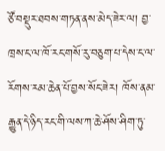ཙོ་བསྡུར་ཐབས་གཏན་ནས་མེད་ཟེར་ལ། བྱ་ཁྲས་ང་ལ་ཁོ་རང་གསོ་རུ་བཅུག་པ་དེས་ང་ལ་རོགས་རམ་ཆེན་པོ་བྱས་སོང་ཟེར། ཁོས་ནམ་རྒྱུན་དེ་ཉིད་རང་གི་ལས་ཀ་ཆེ་ཤོས་ཤིག་ཏུ་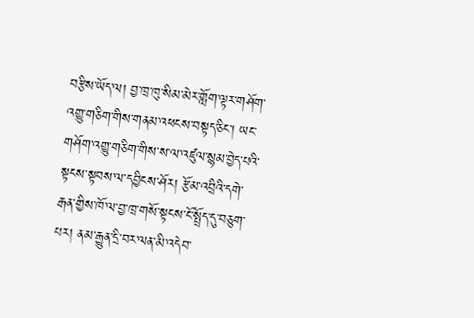བརྩིས་ཡོད་ལ། བྱ་ཁྲ་ཁུ་སིམ་མེར་གློག་ལྟར་གཤོག་འགྱུ་གཅིག་གིས་གནམ་འཕངས་བསྟད་ཅིང་། ཡང་གཤོག་འགྱུ་གཅིག་གིས་ས་ལ་འཛུལ་སྙམ་བྱེད་པའི་སྟངས་སྟབས་ལ་དབྱིངས་ཤོར། རྩོམ་འབྲིའི་དགེ་རྒན་གྱིས་ཁོ་ལ་བྱ་ཁྲ་གསོ་སྟངས་ངོ་སྤྲོད་དུ་བཅུག་པར། ནམ་རྒྱུན་དྲི་བར་ལན་མི་འདེབ་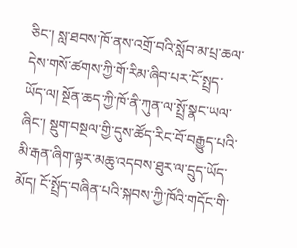ཅིང་། སླ་ཐབས་ཁོ་ནས་འགྲོ་བའི་སློབ་མ་པྲ་ཆལ་དེས་གསོ་ཚགས་ཀྱི་གོ་རིམ་ཞིབ་པར་ངོ་སྤྲད་ཡོད་ལ། སྔོན་ཆད་ཀྱི་ཁོ་ནི་ཀུན་ལ་སྤྲོ་སྣང་ཡལ་ཞིང་། སྡུག་བསྔལ་གྱི་དུས་ཚོད་རིང་བོ་བརྒྱུད་པའི་མི་རྒན་ཞིག་ལྟར་མཆུ་འདབས་ཐུར་ལ་དྲུད་ཡོད་མོད། ངོ་སྤྲོད་བཞིན་པའི་སྐབས་ཀྱི་ཁོའི་གདོང་གི་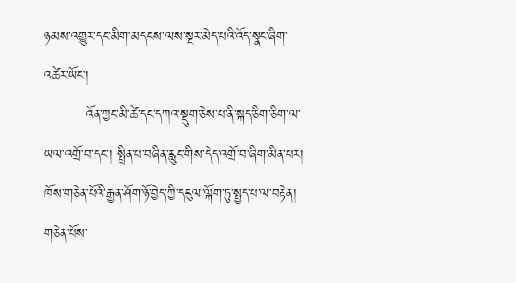ཉམས་འགྱུར་དང་མིག་མདངས་ལས་སྔར་མེད་པའི་འོད་སྣང་ཞིག་འཚེར་ཡོང་།
         འོན་ཀྱང་མི་ཚེ་དང་དཀའ་སྡུག་ཅེས་པ་ནི་སྐད་ཅིག་ཅིག་ལ་ཡལ་འགྲོ་བ་དང་། སྤྲིན་པ་བཞིན་རླུང་གིས་དེད་འགྲོ་བ་ཞིག་མིན་པར། ཁོས་གཅེན་པོའི་རྒྱན་ཤོག་ཉོ་བྱེད་ཀྱི་དངུལ་ལྐོག་ཏུ་སྤྱད་པ་ལ་བརྟེན། གཅེན་པོས་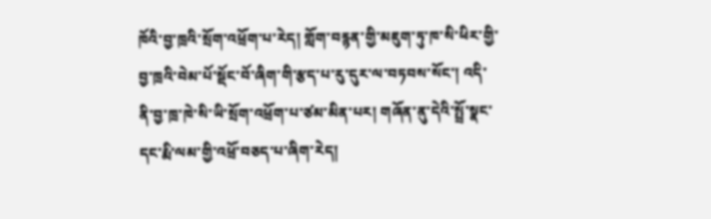ཁོའི་བྱ་ཁྲའི་སྲོག་འཕྲོག་པ་རེད། གློག་བརྙན་གྱི་མཇུག་ཏུ་ཁ་སི་ཕིར་གྱི་བྱ་ཁྲའི་བེམ་པོ་སྡོང་བོ་ཞིག་གི་རྩད་པ་རུ་དུར་ལ་བཏབས་སོང་། འདི་ནི་བྱ་ཁྲ་ཁེ་སི་ཡི་སྲོག་འཕྲོག་པ་ཙམ་མིན་པར། གཞོན་ནུ་དེའི་སྤྲོ་སྣང་དང་རྨི་ལམ་གྱི་འཕྲོ་བཅད་པ་ཞིག་རེད།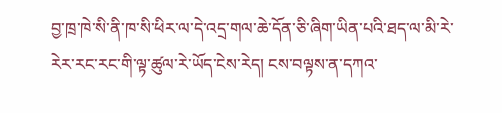བྱ་ཁྲ་ཁེ་སི་ནི་ཁ་སི་ཕིར་ལ་དེ་འདྲ་གལ་ཆེ་དོན་ཅི་ཞིག་ཡིན་པའི་ཐད་ལ་མི་རེ་རེར་རང་རང་གི་ལྟ་ཚུལ་རེ་ཡོད་ངེས་རེད། ངས་བལྟས་ན་དཀའ་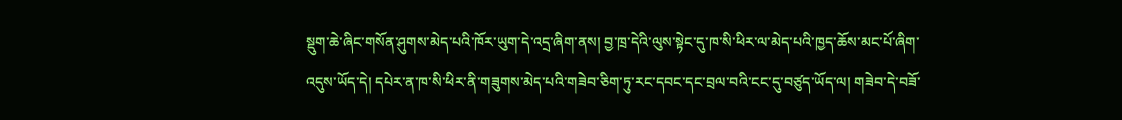སྡུག་ཆེ་ཞིང་གསོན་ཤུགས་མེད་པའི་ཁོར་ཡུག་དེ་འདྲ་ཞིག་ནས། བྱ་ཁྲ་དེའི་ལུས་སྟེང་དུ་ཁ་སི་ཕིར་ལ་མེད་པའི་ཁྱད་ཆོས་མང་པོ་ཞིག་འདུས་ཡོད་དེ། དཔེར་ན་ཁ་སི་ཕིར་ནི་གཟུགས་མེད་པའི་གཟེབ་ཅིག་ཏུ་རང་དབང་དང་བྲལ་བའི་ངང་དུ་བཙུད་ཡོད་ལ། གཟེབ་དེ་བཟོ་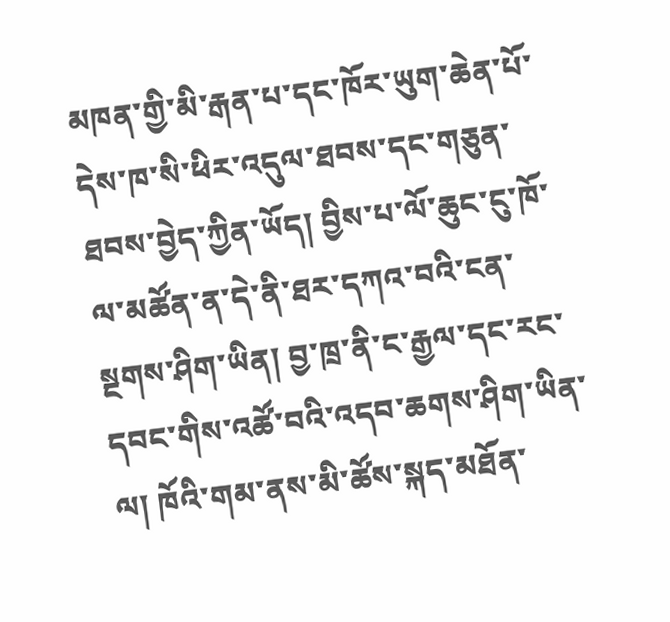མཁན་གྱི་མི་རྒན་པ་དང་ཁོར་ཡུག་ཆེན་པོ་དེས་ཁ་སི་ཕིར་འདུལ་ཐབས་དང་གཅུན་ཐབས་བྱེད་ཀྱིན་ཡོད། བྱིས་པ་ལོ་ཆུང་ངུ་ཁོ་ལ་མཚོན་ན་དེ་ནི་ཐར་དཀའ་བའི་ངན་སྔགས་ཤིག་ཡིན། བྱ་ཁྲ་ནི་ང་རྒྱལ་དང་རང་དབང་གིས་འཚོ་བའི་འདབ་ཆགས་ཤིག་ཡིན་ལ། ཁོའི་གམ་ནས་མི་ཚོས་སྐད་མཐོན་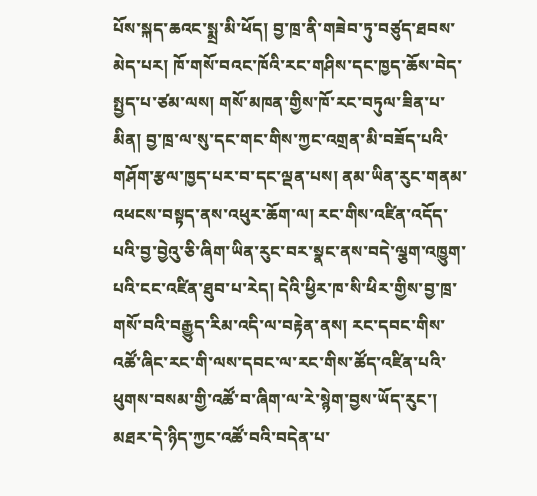པོས་སྐད་ཆའང་སྨྲ་མི་ཕོད། བྱ་ཁྲ་ནི་གཟེབ་ཏུ་བཙུད་ཐབས་མེད་པར། ཁོ་གསོ་བའང་ཁོའི་རང་གཤིས་དང་ཁྱད་ཆོས་བེད་སྤྱད་པ་ཙམ་ལས། གསོ་མཁན་གྱིས་ཁོ་རང་བཏུལ་ཟིན་པ་མིན། བྱ་ཁྲ་ལ་སུ་དང་གང་གིས་ཀྱང་འགྲན་མི་བཟོད་པའི་གཤོག་རྩལ་ཁྱད་པར་བ་དང་ལྡན་པས། ནམ་ཡིན་རུང་གནམ་འཕངས་བསྟད་ནས་འཕུར་ཆོག་ལ། རང་གིས་འཛིན་འདོད་པའི་བྱ་བྱེའུ་ཅི་ཞིག་ཡིན་རུང་བར་སྣང་ནས་བདེ་ལྕག་འཁྱུག་པའི་ངང་འཛིན་ཐུབ་པ་རེད། དེའི་ཕྱིར་ཁ་སི་ཕིར་གྱིས་བྱ་ཁྲ་གསོ་བའི་བརྒྱུད་རིམ་འདི་ལ་བརྟེན་ནས། རང་དབང་གིས་འཚོ་ཞིང་རང་གི་ལས་དབང་ལ་རང་གིས་ཚོད་འཛིན་པའི་ཕུགས་བསམ་གྱི་འཚོ་བ་ཞིག་ལ་རེ་སྙེག་བྱས་ཡོད་རུང་། མཐར་དེ་ཉིད་ཀྱང་འཚོ་བའི་བདེན་པ་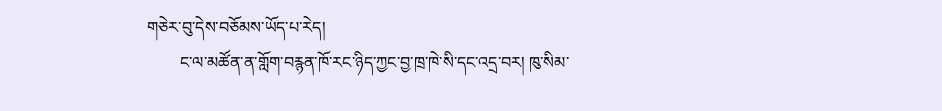གཅེར་བུ་དེས་བཅོམས་ཡོད་པ་རེད།
        ང་ལ་མཚོན་ན་གློག་བརྙན་ཁོ་རང་ཉིད་ཀྱང་བྱ་ཁྲ་ཁེ་སི་དང་འདྲ་བར། ཁུ་སིམ་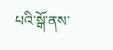པའི་སྒོ་ནས་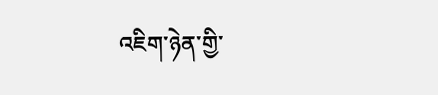འཇིག་ཉེན་གྱི་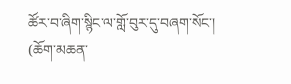ཚོར་བ་ཞིག་སྙིང་ལ་གློ་བུར་དུ་བཞག་སོང་།
(ཆོག་མཆན་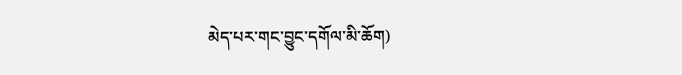མེད་པར་གང་བྱུང་དགོལ་མི་ཆོག)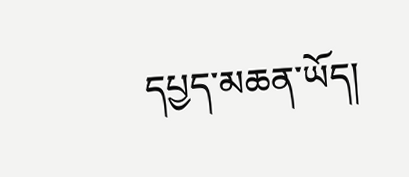དཔྱད་མཆན་ཡོད།